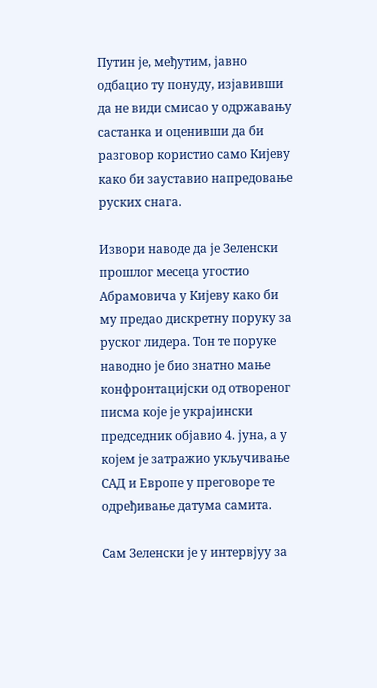Путин је, међутим, јавно одбацио ту понуду, изјавивши да не види смисао у одржавању састанка и оценивши да би разговор користио само Кијеву како би зауставио напредовање руских снага.

Извори наводе да је Зеленски прошлог месеца угостио Абрамовича у Кијеву како би му предао дискретну поруку за руског лидера. Тон те поруке наводно је био знатно мање конфронтацијски од отвореног писма које је украјински председник објавио 4. јуна, а у којем је затражио укључивање САД и Европе у преговоре те одређивање датума самита.

Сам Зеленски је у интервјуу за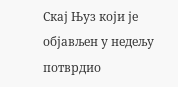Скај Њуз који је објављен у недељу потврдио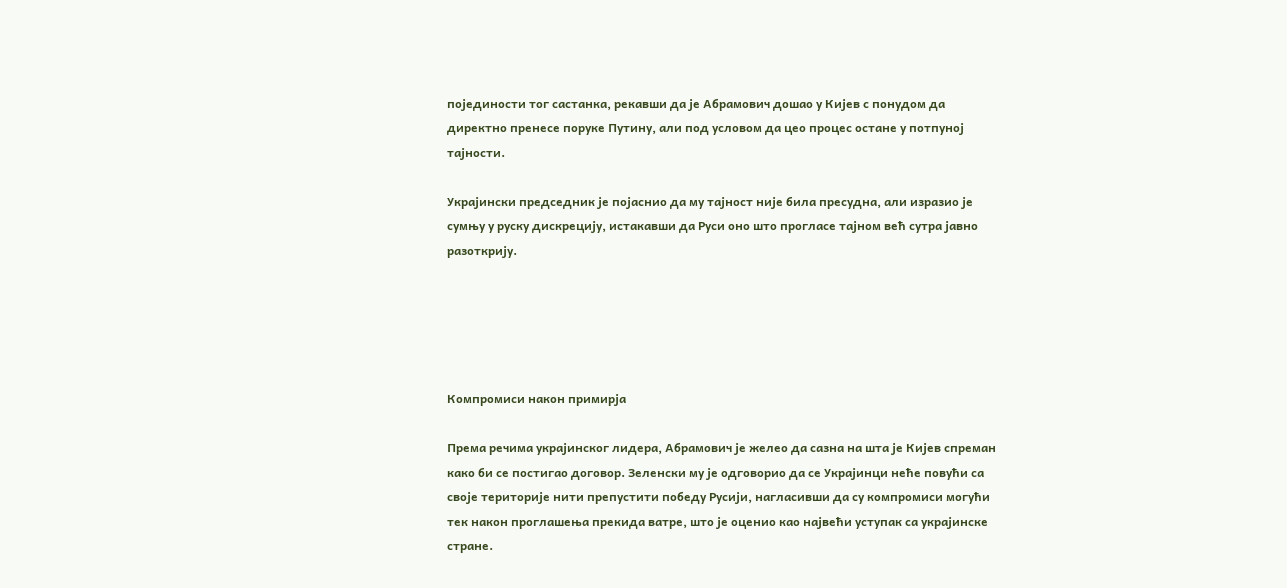појединости тог састанка, рекавши да је Абрамович дошао у Кијев с понудом да директно пренесе поруке Путину, али под условом да цео процес остане у потпуној тајности.

Украјински председник је појаснио да му тајност није била пресудна, али изразио је сумњу у руску дискрецију, истакавши да Руси оно што прогласе тајном већ сутра јавно разоткрију.





Компромиси након примирја

Према речима украјинског лидера, Абрамович је желео да сазна на шта је Кијев спреман како би се постигао договор. Зеленски му је одговорио да се Украјинци неће повући са своје територије нити препустити победу Русији, нагласивши да су компромиси могући тек након проглашења прекида ватре, што је оценио као највећи уступак са украјинске стране.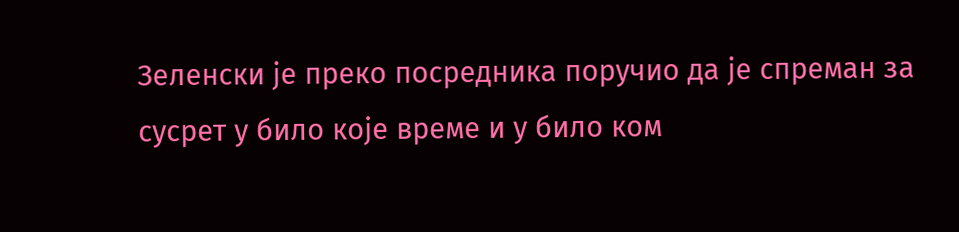Зеленски је преко посредника поручио да је спреман за сусрет у било које време и у било ком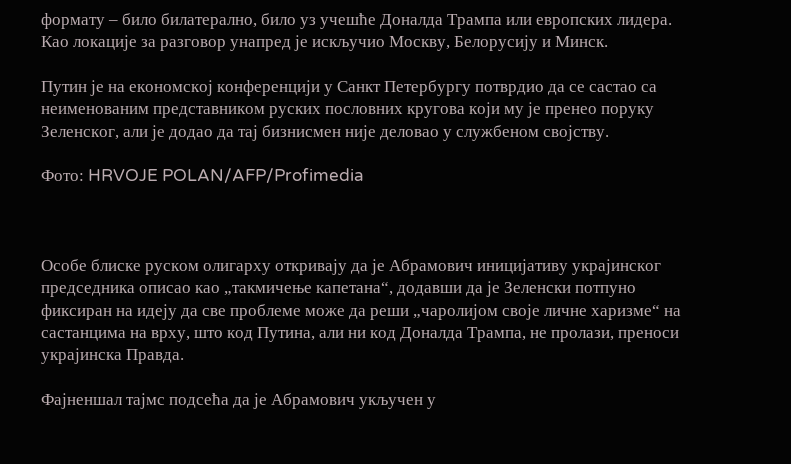формату – било билатерално, било уз учешће Доналда Трампа или европских лидера. Као локације за разговор унапред је искључио Москву, Белорусију и Минск.

Путин је на економској конференцији у Санкт Петербургу потврдио да се састао са неименованим представником руских пословних кругова који му је пренео поруку Зеленског, али је додао да тај бизнисмен није деловао у службеном својству.

Фото: HRVOJE POLAN/AFP/Profimedia



Особе блиске руском олигарху откривају да је Абрамович иницијативу украјинског председника описао као „такмичење капетана“, додавши да је Зеленски потпуно фиксиран на идеју да све проблеме може да реши „чаролијом своје личне харизме“ на састанцима на врху, што код Путина, али ни код Доналда Трампа, не пролази, преноси украјинска Правда.

Фајненшал тајмс подсећа да је Абрамович укључен у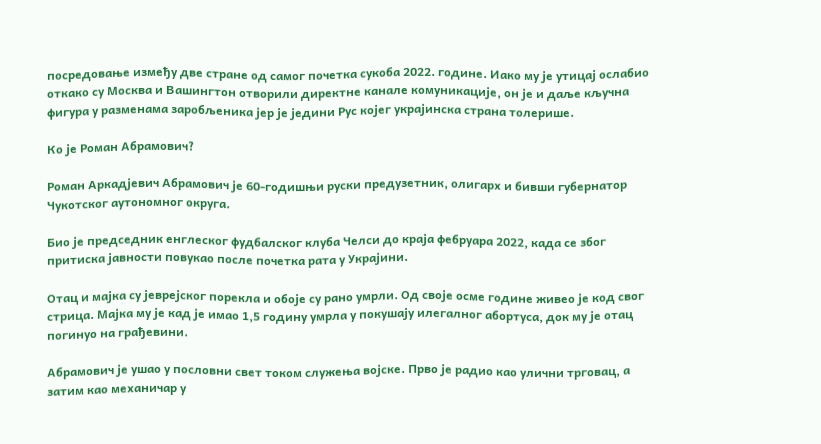посредовање између две стране од самог почетка сукоба 2022. године. Иако му је утицај ослабио откако су Москва и Вашингтон отворили директне канале комуникације, он је и даље кључна фигура у разменама заробљеника јер је једини Рус којег украјинска страна толерише.

Ко је Роман Абрамович?

Роман Аркадјевич Абрамович је 60-годишњи руски предузетник, олигарх и бивши губернатор Чукотског аутономног округа.

Био је председник енглеског фудбалског клуба Челси до краја фебруара 2022, када се због притиска јавности повукао после почетка рата у Украјини.

Отац и мајка су јеврејског порекла и обоје су рано умрли. Од своје осме године живео је код свог стрица. Мајка му је кад је имао 1,5 годину умрла у покушају илегалног абортуса, док му је отац погинуо на грађевини.

Абрамович је ушао у пословни свет током служења војске. Прво је радио као улични трговац, а затим као механичар у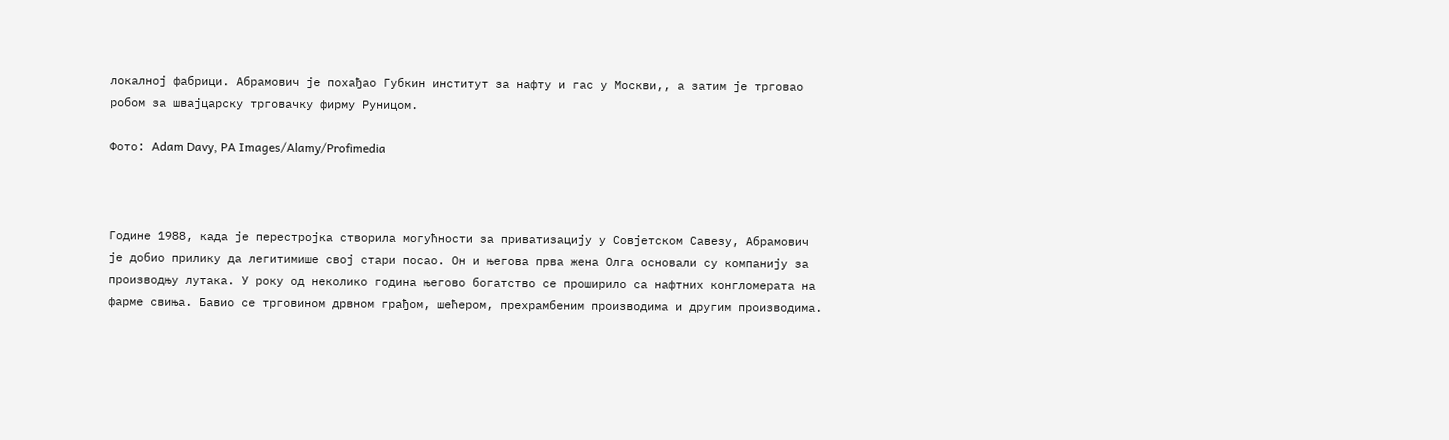локалној фабрици. Абрамович је похађао Губкин институт за нафту и гас у Москви,, а затим је трговао робом за швајцарску трговачку фирму Руницом.

Фото: Adam Davy, PA Images/Alamy/Profimedia



Године 1988, када је перестројка створила могућности за приватизацију у Совјетском Савезу, Абрамович је добио прилику да легитимише свој стари посао. Он и његова прва жена Олга основали су компанију за производњу лутака. У року од неколико година његово богатство се проширило са нафтних конгломерата на фарме свиња. Бавио се трговином дрвном грађом, шећером, прехрамбеним производима и другим производима.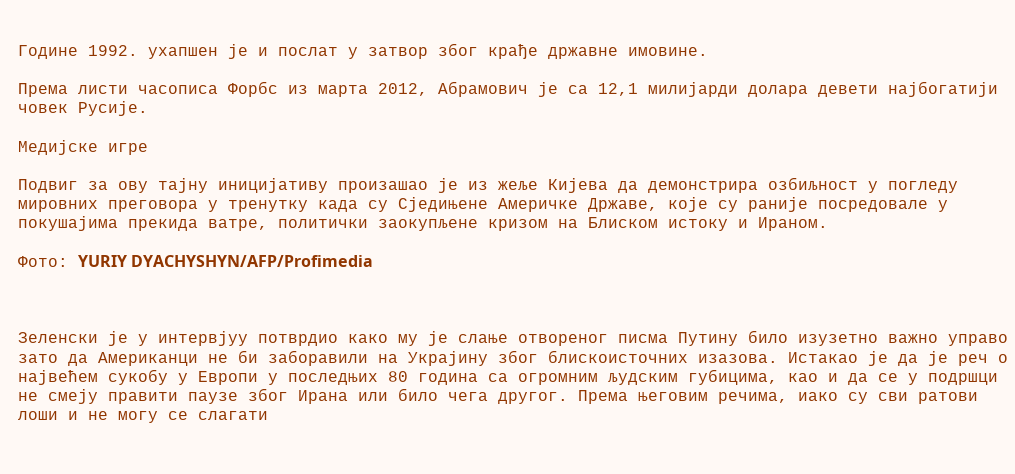Године 1992. ухапшен је и послат у затвор због крађе државне имовине.

Према листи часописа Форбс из марта 2012, Абрамович је са 12,1 милијарди долара девети најбогатији човек Русије.

Медијске игре

Подвиг за ову тајну иницијативу произашао је из жеље Кијева да демонстрира озбиљност у погледу мировних преговора у тренутку када су Сједињене Америчке Државе, које су раније посредовале у покушајима прекида ватре, политички заокупљене кризом на Блиском истоку и Ираном.

Фото: YURIY DYACHYSHYN/AFP/Profimedia



Зеленски је у интервјуу потврдио како му је слање отвореног писма Путину било изузетно важно управо зато да Американци не би заборавили на Украјину због блискоисточних изазова. Истакао је да је реч о највећем сукобу у Европи у последњих 80 година са огромним људским губицима, као и да се у подршци не смеју правити паузе због Ирана или било чега другог. Према његовим речима, иако су сви ратови лоши и не могу се слагати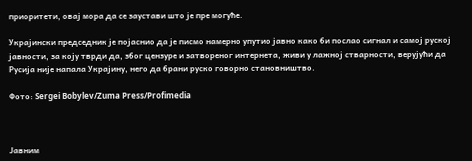приоритети, овај мора да се заустави што је пре могуће.

Украјински председник је појаснио да је писмо намерно упутио јавно како би послао сигнал и самој руској јавности, за коју тврди да, због цензуре и затвореног интернета, живи у лажној стварности, верујући да Русија није напала Украјину, него да брани руско говорно становништво.

Фото: Sergei Bobylev/Zuma Press/Profimedia



Јавним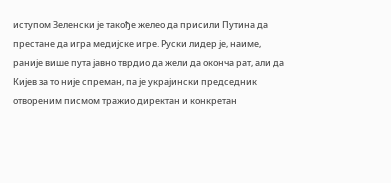иступом Зеленски је такође желео да присили Путина да престане да игра медијске игре. Руски лидер је, наиме, раније више пута јавно тврдио да жели да оконча рат, али да Кијев за то није спреман, па је украјински председник отвореним писмом тражио директан и конкретан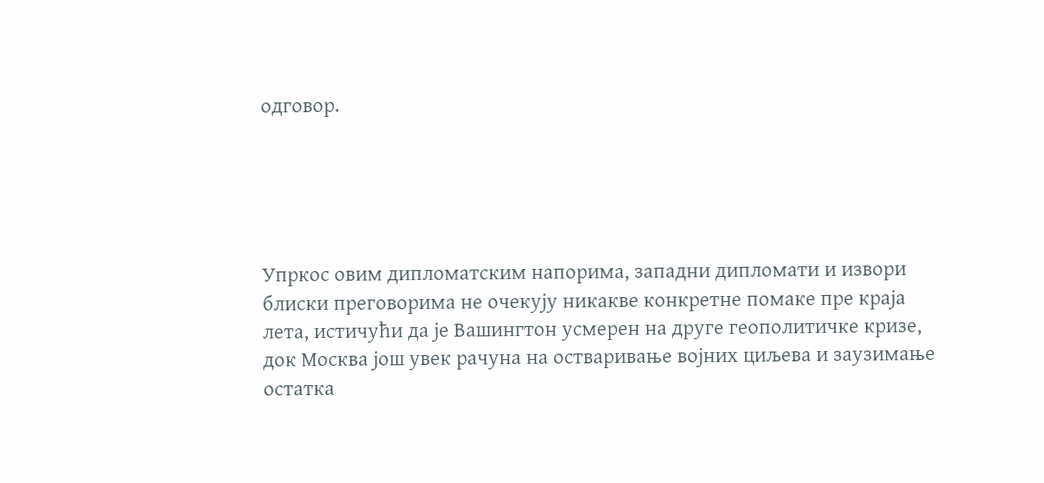одговор.





Упркос овим дипломатским напорима, западни дипломати и извори блиски преговорима не очекују никакве конкретне помаке пре краја лета, истичући да је Вашингтон усмерен на друге геополитичке кризе, док Москва још увек рачуна на остваривање војних циљева и заузимање остатка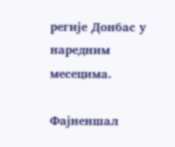регије Донбас у наредним месецима.

Фајненшал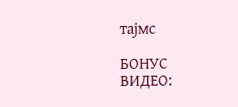тајмс

БОНУС ВИДЕО: